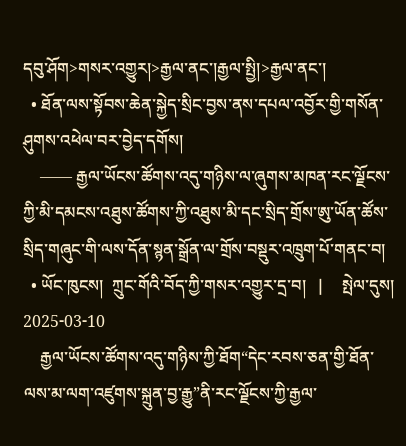དབུ་ཤོག>གསར་འགྱུར།>རྒྱལ་ནང་།རྒྱལ་སྤྱི།>རྒྱལ་ནང་།
  • ཐོན་ལས་སྟོབས་ཆེན་སྐྱེད་སྲིང་བྱས་ནས་དཔལ་འབྱོར་གྱི་གསོན་ཤུགས་འཕེལ་བར་བྱེད་དགོས།
    —— རྒྱལ་ཡོངས་ཚོགས་འདུ་གཉིས་ལ་ཞུགས་མཁན་རང་ལྗོངས་ཀྱི་མི་དམངས་འཐུས་ཚོགས་ཀྱི་འཐུས་མི་དང་སྲིད་གྲོས་ཨུ་ཡོན་ཚོས་སྲིད་གཞུང་གི་ལས་དོན་སྙན་སྒྲོན་ལ་གྲོས་བསྡུར་འཁྲུག་པོ་གནང་བ།
  • ཡོང་ཁུངས།  ཀྲུང་གོའི་བོད་ཀྱི་གསར་འགྱུར་དྲ་བ།   |     སྤེལ་དུས།  2025-03-10
    རྒྱལ་ཡོངས་ཚོགས་འདུ་གཉིས་ཀྱི་ཐོག“དེང་རབས་ཅན་གྱི་ཐོན་ལས་མ་ལག་འཛུགས་སྐྲུན་བྱ་རྒྱུ”ནི་རང་ལྗོངས་ཀྱི་རྒྱལ་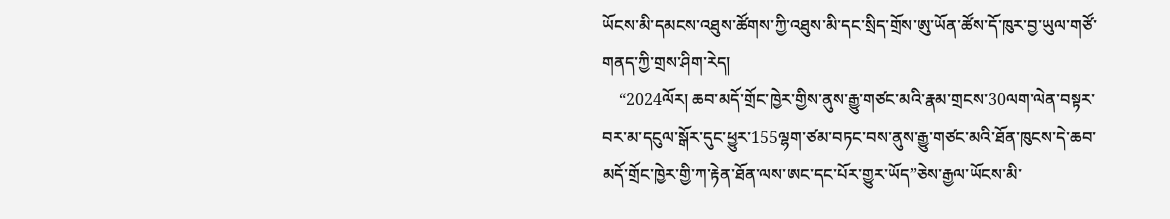ཡོངས་མི་དམངས་འཐུས་ཚོགས་ཀྱི་འཐུས་མི་དང་སྲིད་གྲོས་ཨུ་ཡོན་ཚོས་དོ་ཁུར་བྱ་ཡུལ་གཙོ་གནད་ཀྱི་གྲས་ཤིག་རེད།
    “2024ལོར། ཆབ་མདོ་གྲོང་ཁྱེར་གྱིས་ནུས་རྒྱུ་གཙང་མའི་རྣམ་གྲངས་30ལག་ལེན་བསྟར་བར་མ་དངུལ་སྒོར་དུང་ཕྱུར་155ལྷག་ཙམ་བཏང་བས་ནུས་རྒྱུ་གཙང་མའི་ཐོན་ཁུངས་དེ་ཆབ་མདོ་གྲོང་ཁྱེར་གྱི་ཀ་རྟེན་ཐོན་ལས་ཨང་དང་པོར་གྱུར་ཡོད”ཅེས་རྒྱལ་ཡོངས་མི་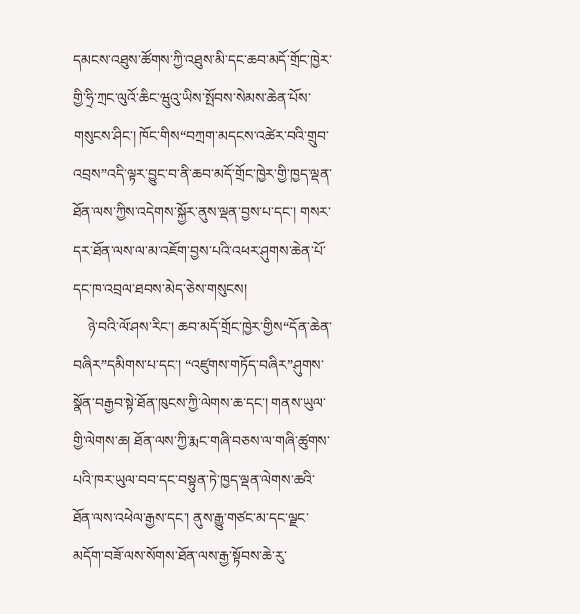དམངས་འཐུས་ཚོགས་ཀྱི་འཐུས་མི་དང་ཆབ་མདོ་གྲོང་ཁྱེར་གྱི་ཧྲི་ཀྲང་ལུའོ་ཆིང་ཝུའུ་ཡིས་སྤོབས་སེམས་ཆེན་པོས་གསུངས་ཤིང་། ཁོང་གིས“བཀྲག་མདངས་འཚེར་བའི་གྲུབ་འབྲས”འདི་ལྟར་བྱུང་བ་ནི་ཆབ་མདོ་གྲོང་ཁྱེར་གྱི་ཁྱད་ལྡན་ཐོན་ལས་ཀྱིས་འདེགས་སྐྱོར་ནུས་ལྡན་བྱས་པ་དང་། གསར་དར་ཐོན་ལས་ལ་མ་འཇོག་བྱས་པའི་འཕར་ཤུགས་ཆེན་པོ་དང་ཁ་འབྲལ་ཐབས་མེད་ཅེས་གསུངས།
    ཉེ་བའི་ལོ་ཤས་རིང་། ཆབ་མདོ་གྲོང་ཁྱེར་གྱིས“དོན་ཆེན་བཞིར”དམིགས་པ་དང་། “འཛུགས་གཏོད་བཞིར”ཤུགས་སྣོན་བརྒྱབ་སྟེ་ཐོན་ཁུངས་ཀྱི་ལེགས་ཆ་དང་། གནས་ཡུལ་གྱི་ལེགས་ཆ། ཐོན་ལས་ཀྱི་རྨང་གཞི་བཅས་ལ་གཞི་ཚུགས་པའི་ཁར་ཡུལ་བབ་དང་བསྟུན་ཏེ་ཁྱད་ལྡན་ལེགས་ཆའི་ཐོན་ལས་འཕེལ་རྒྱས་དང་། ནུས་རྒྱུ་གཙང་མ་དང་ལྗང་མདོག་བཟོ་ལས་སོགས་ཐོན་ལས་རྒྱ་སྟོབས་ཆེ་རུ་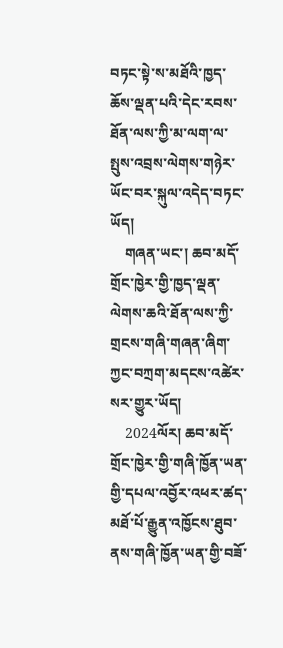བཏང་སྟེ་ས་མཐོའི་ཁྱད་ཆོས་ལྡན་པའི་དེང་རབས་ཐོན་ལས་ཀྱི་མ་ལག་ལ་སྤུས་འབྲས་ལེགས་གཉེར་ཡོང་བར་སྐུལ་འདེད་བཏང་ཡོད།
    གཞན་ཡང་། ཆབ་མདོ་གྲོང་ཁྱེར་གྱི་ཁྱད་ལྡན་ལེགས་ཆའི་ཐོན་ལས་ཀྱི་གྲངས་གཞི་གཞན་ཞིག་ཀྱང་བཀྲག་མདངས་འཚེར་སར་གྱུར་ཡོད།
    2024ལོར། ཆབ་མདོ་གྲོང་ཁྱེར་གྱི་གཞི་ཁྱོན་ཡན་གྱི་དཔལ་འབྱོར་འཕར་ཚད་མཐོ་པོ་རྒྱུན་འཁྱོངས་ཐུབ་ནས་གཞི་ཁྱོན་ཡན་གྱི་བཟོ་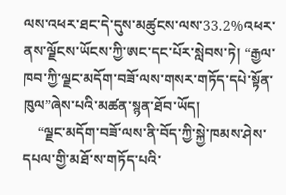ལས་འཕར་ཐང་དེ་དུས་མཚུངས་ལས་33.2%འཕར་ནས་ལྗོངས་ཡོངས་ཀྱི་ཨང་དང་པོར་སླེབས་ཏེ། “རྒྱལ་ཁབ་ཀྱི་ལྗང་མདོག་བཟོ་ལས་གསར་གཏོད་དཔེ་སྟོན་ཁུལ”ཞེས་པའི་མཚན་སྙན་ཐོབ་ཡོད།
    “ལྗང་མདོག་བཟོ་ལས་ནི་བོད་ཀྱི་སྐྱེ་ཁམས་ཤེས་དཔལ་གྱི་མཐོ་ས་གཏོད་པའི་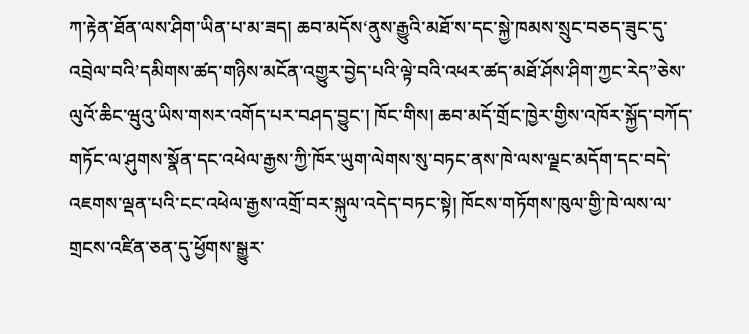ཀ་རྟེན་ཐོན་ལས་ཤིག་ཡིན་པ་མ་ཟད། ཆབ་མདོས‘ནུས་རྒྱུའི་མཐོ་ས་དང་སྐྱེ་ཁམས་སྲུང་བཅད་ཟུང་དུ་འབྲེལ་བའི’དམིགས་ཚད་གཉིས་མངོན་འགྱུར་བྱེད་པའི་ལྟེ་བའི་འཕར་ཚད་མཐོ་ཤོས་ཤིག་ཀྱང་རེད”ཅེས་ལུའོ་ཆིང་ཝུའུ་ཡིས་གསར་འགོད་པར་བཤད་བྱུང་། ཁོང་གིས། ཆབ་མདོ་གྲོང་ཁྱེར་གྱིས་འཁོར་སྐྱོད་བཀོད་གཏོང་ལ་ཤུགས་སྣོན་དང་འཕེལ་རྒྱས་ཀྱི་ཁོར་ཡུག་ལེགས་སུ་བཏང་ནས་ཁེ་ལས་ལྗང་མདོག་དང་བདེ་འཇགས་ལྡན་པའི་ངང་འཕེལ་རྒྱས་འགྲོ་བར་སྐུལ་འདེད་བཏང་སྟེ། ཁོངས་གཏོགས་ཁུལ་གྱི་ཁེ་ལས་ལ་གྲངས་འཛིན་ཅན་དུ་ཕྱོགས་སྒྱུར་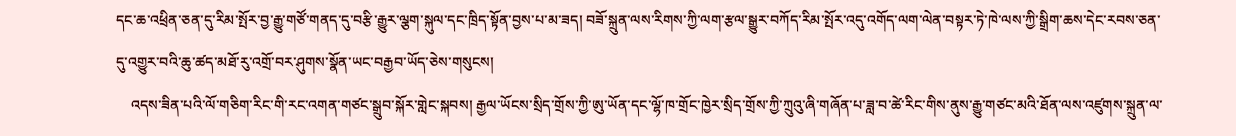དང་ཆ་འཕྲིན་ཅན་དུ་རིམ་སྤོར་བྱ་རྒྱུ་གཙོ་གནད་དུ་བརྩི་རྒྱུར་ལྕག་སྐུལ་དང་ཁྲིད་སྟོན་བྱས་པ་མ་ཟད། བཟོ་སྐྲུན་ལས་རིགས་ཀྱི་ལག་རྩལ་སྒྱུར་བཀོད་རིམ་སྤོར་འདུ་འགོད་ལག་ལེན་བསྟར་ཏེ་ཁེ་ལས་ཀྱི་སྒྲིག་ཆས་དེང་རབས་ཅན་དུ་འགྱུར་བའི་ཆུ་ཚད་མཐོ་རུ་འགྲོ་བར་ཤུགས་སྣོན་ཡང་བརྒྱབ་ཡོད་ཅེས་གསུངས།
    འདས་ཟིན་པའི་ལོ་གཅིག་རིང་གི་རང་འགན་གཙང་སྒྲུབ་སྐོར་གླེང་སྐབས། རྒྱལ་ཡོངས་སྲིད་གྲོས་ཀྱི་ཨུ་ཡོན་དང་ལྷོ་ཁ་གྲོང་ཁྱེར་སྲིད་གྲོས་ཀྱི་ཀྲུའུ་ཞི་གཞོན་པ་ཟླ་བ་ཚེ་རིང་གིས་ནུས་རྒྱུ་གཙང་མའི་ཐོན་ལས་འཛུགས་སྐྲུན་ལ་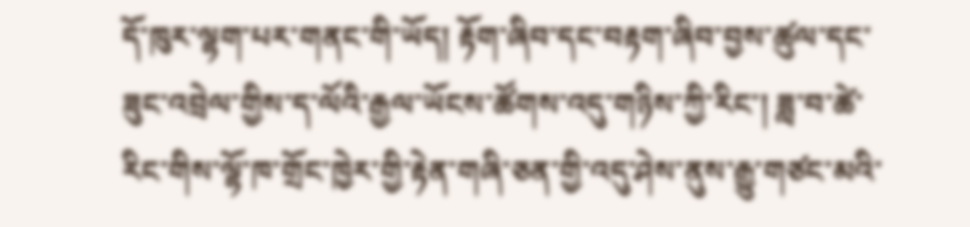དོ་ཁུར་ལྷག་པར་གནང་གི་ཡོད། རྟོག་ཞིབ་དང་བརྟག་ཞིབ་བྱས་ཚུལ་དང་ཟུང་འབྲེལ་གྱིས་ད་ལོའི་རྒྱལ་ཡོངས་ཚོགས་འདུ་གཉིས་ཀྱི་རིང་། ཟླ་བ་ཚེ་རིང་གིས་ལྷོ་ཁ་གྲོང་ཁྱེར་གྱི་རྟེན་གཞི་ཅན་གྱི་འདུ་ཤེས་ནུས་རྒྱུ་གཙང་མའི་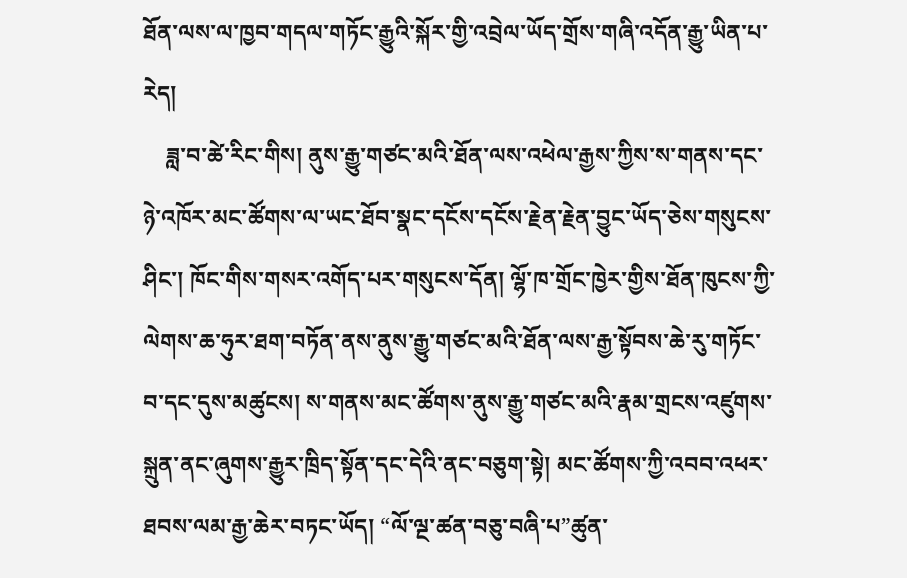ཐོན་ལས་ལ་ཁྱབ་གདལ་གཏོང་རྒྱུའི་སྐོར་གྱི་འབྲེལ་ཡོད་གྲོས་གཞི་འདོན་རྒྱུ་ཡིན་པ་རེད།
    ཟླ་བ་ཚེ་རིང་གིས། ནུས་རྒྱུ་གཙང་མའི་ཐོན་ལས་འཕེལ་རྒྱས་ཀྱིས་ས་གནས་དང་ཉེ་འཁོར་མང་ཚོགས་ལ་ཡང་ཐོབ་སྣང་དངོས་དངོས་རྗེན་རྗེན་བྱུང་ཡོད་ཅེས་གསུངས་ཤིང་། ཁོང་གིས་གསར་འགོད་པར་གསུངས་དོན། ལྷོ་ཁ་གྲོང་ཁྱེར་གྱིས་ཐོན་ཁུངས་ཀྱི་ལེགས་ཆ་ཧུར་ཐག་བཏོན་ནས་ནུས་རྒྱུ་གཙང་མའི་ཐོན་ལས་རྒྱ་སྟོབས་ཆེ་རུ་གཏོང་བ་དང་དུས་མཚུངས། ས་གནས་མང་ཚོགས་ནུས་རྒྱུ་གཙང་མའི་རྣམ་གྲངས་འཛུགས་སྐྲུན་ནང་ཞུགས་རྒྱུར་ཁྲིད་སྟོན་དང་དེའི་ནང་བཅུག་སྟེ། མང་ཚོགས་ཀྱི་འབབ་འཕར་ཐབས་ལམ་རྒྱ་ཆེར་བཏང་ཡོད། “ལོ་ལྔ་ཚན་བཅུ་བཞི་པ”ཚུན་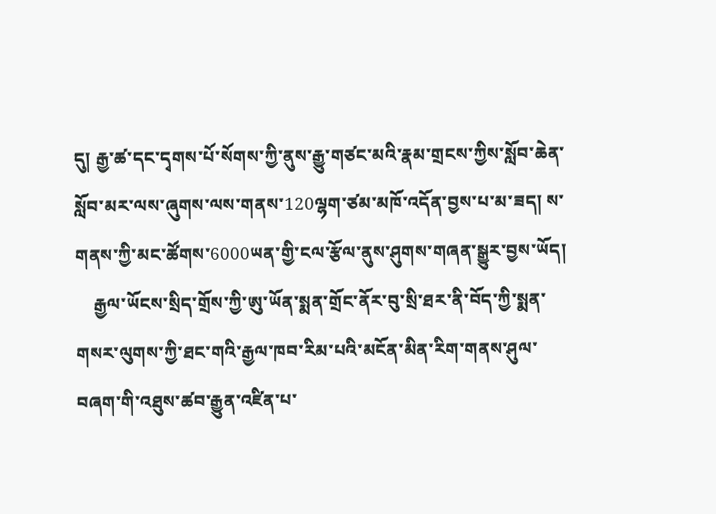དུ། རྒྱ་ཚ་དང་དྭགས་པོ་སོགས་ཀྱི་ནུས་རྒྱུ་གཙང་མའི་རྣམ་གྲངས་ཀྱིས་སློབ་ཆེན་སློབ་མར་ལས་ཞུགས་ལས་གནས་120ལྷག་ཙམ་མཁོ་འདོན་བྱས་པ་མ་ཟད། ས་གནས་ཀྱི་མང་ཚོགས་6000ཡན་གྱི་ངལ་རྩོལ་ནུས་ཤུགས་གཞན་སྒྱུར་བྱས་ཡོད།
    རྒྱལ་ཡོངས་སྲིད་གྲོས་ཀྱི་ཨུ་ཡོན་སྨན་གྲོང་ནོར་བུ་སྲི་ཐར་ནི་བོད་ཀྱི་སྨན་གསར་ལུགས་ཀྱི་ཐང་གའི་རྒྱལ་ཁབ་རིམ་པའི་མངོན་མིན་རིག་གནས་ཤུལ་བཞག་གི་འཐུས་ཚབ་རྒྱུན་འཛིན་པ་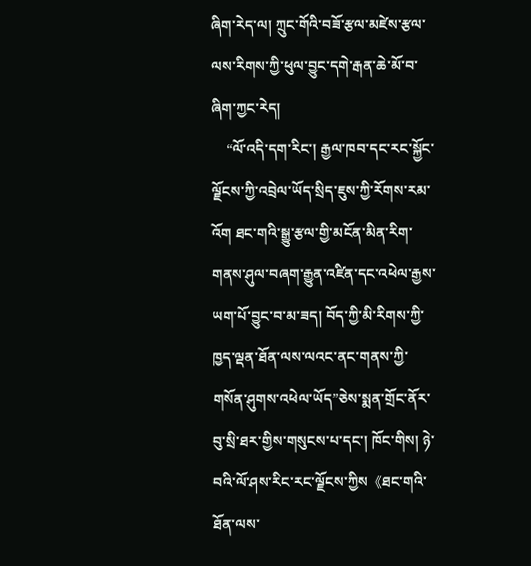ཞིག་རེད་ལ། ཀྲུང་གོའི་བཟོ་རྩལ་མཛེས་རྩལ་ལས་རིགས་ཀྱི་ཕུལ་བྱུང་དགེ་རྒན་ཆེ་མོ་བ་ཞིག་ཀྱང་རེད།
    “ལོ་འདི་དག་རིང་། རྒྱལ་ཁབ་དང་རང་སྐྱོང་ལྗོངས་ཀྱི་འབྲེལ་ཡོད་སྲིད་ཇུས་ཀྱི་རོགས་རམ་འོག ཐང་གའི་སྒྱུ་རྩལ་གྱི་མངོན་མིན་རིག་གནས་ཤུལ་བཞག་རྒྱུན་འཛིན་དང་འཕེལ་རྒྱས་ཡག་པོ་བྱུང་བ་མ་ཟད། བོད་ཀྱི་མི་རིགས་ཀྱི་ཁྱད་ལྡན་ཐོན་ལས་ལའང་ནང་གནས་ཀྱི་གསོན་ཤུགས་འཕེལ་ཡོད”ཅེས་སྨན་གྲོང་ནོར་བུ་སྲི་ཐར་གྱིས་གསུངས་པ་དང་། ཁོང་གིས། ཉེ་བའི་ལོ་ཤས་རིང་རང་ལྗོངས་ཀྱིས《ཐང་གའི་ཐོན་ལས་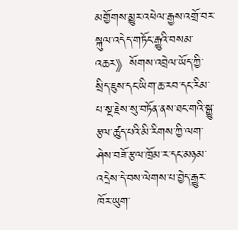མགྱོགས་མྱུར་འཕེལ་རྒྱས་འགྲོ་བར་སྐུལ་འདེད་གཏོང་རྒྱུའི་བསམ་འཆར》སོགས་འབྲེལ་ཡོད་ཀྱི་སྲིད་ཇུས་དང་ཡིག་ཆ་རབ་དང་རིམ་པ་སྔ་རྗེས་སུ་བཏོན་ནས་ཐང་གའི་སྒྱུ་རྩལ་ཚུད་པའི་མི་རིགས་ཀྱི་ལག་ཤེས་བཟོ་རྩལ་ཁྲོམ་ར་དང་མཉམ་འདྲེས་དེ་བས་ལེགས་པ་བྱེད་རྒྱུར་ཁོར་ཡུག་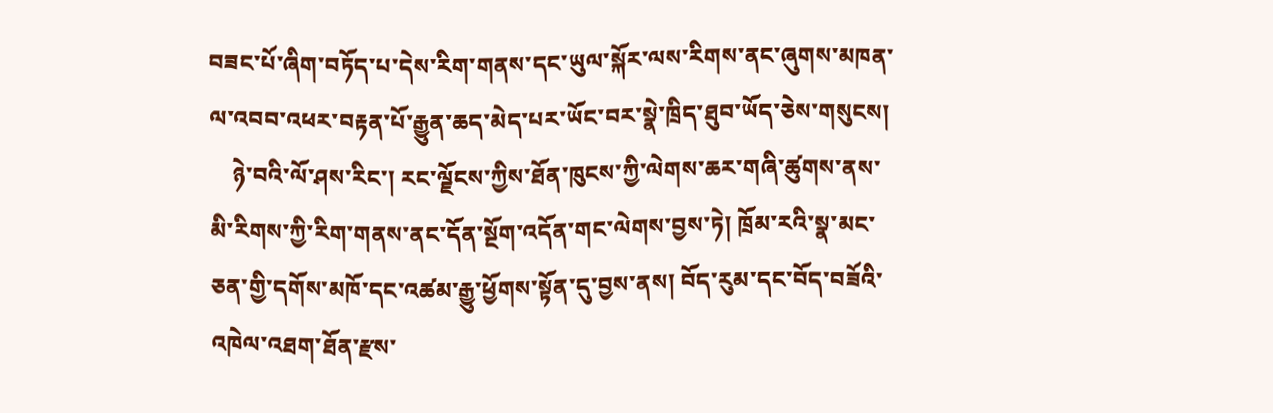བཟང་པོ་ཞིག་བཏོད་པ་དེས་རིག་གནས་དང་ཡུལ་སྐོར་ལས་རིགས་ནང་ཞུགས་མཁན་ལ་འབབ་འཕར་བརྟན་པོ་རྒྱུན་ཆད་མེད་པར་ཡོང་བར་སྣེ་ཁྲིད་ཐུབ་ཡོད་ཅེས་གསུངས།
    ཉེ་བའི་ལོ་ཤས་རིང་། རང་ལྗོངས་ཀྱིས་ཐོན་ཁུངས་ཀྱི་ལེགས་ཆར་གཞི་ཚུགས་ནས་མི་རིགས་ཀྱི་རིག་གནས་ནང་དོན་སྔོག་འདོན་གང་ལེགས་བྱས་ཏེ། ཁྲོམ་རའི་སྣ་མང་ཅན་གྱི་དགོས་མཁོ་དང་འཚམ་རྒྱུ་ཕྱོགས་སྟོན་དུ་བྱས་ནས། བོད་རུམ་དང་བོད་བཟོའི་འཁེལ་འཐག་ཐོན་རྫས་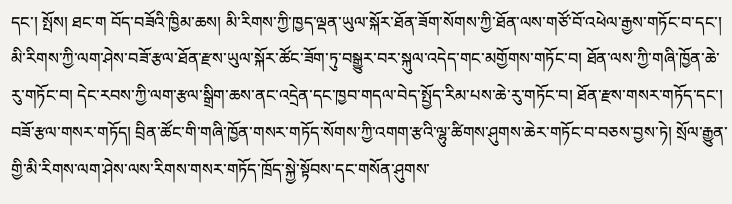དང་། སྤོས། ཐང་ག བོད་བཟོའི་ཁྱིམ་ཆས། མི་རིགས་ཀྱི་ཁྱད་ལྡན་ཡུལ་སྐོར་ཐོན་ཟོག་སོགས་ཀྱི་ཐོན་ལས་གཙོ་བོ་འཕེལ་རྒྱས་གཏོང་བ་དང་། མི་རིགས་ཀྱི་ལག་ཤེས་བཟོ་རྩལ་ཐོན་རྫས་ཡུལ་སྐོར་ཚོང་ཟོག་ཏུ་བསྒྱུར་བར་སྐུལ་འདེད་གང་མགྱོགས་གཏོང་བ། ཐོན་ལས་ཀྱི་གཞི་ཁྱོན་ཆེ་རུ་གཏོང་བ། དེང་རབས་ཀྱི་ལག་རྩལ་སྒྲིག་ཆས་ནང་འདྲེན་དང་ཁྱབ་གདལ་བེད་སྤྱོད་རིམ་པས་ཆེ་རུ་གཏོང་བ། ཐོན་རྫས་གསར་གཏོད་དང་། བཟོ་རྩལ་གསར་གཏོད། བྲིན་ཚོང་གི་གཞི་ཁྱོན་གསར་གཏོད་སོགས་ཀྱི་འགག་རྩའི་ལྷུ་ཚིགས་ཤུགས་ཆེར་གཏོང་བ་བཅས་བྱས་ཏེ། སྲོལ་རྒྱུན་གྱི་མི་རིགས་ལག་ཤེས་ལས་རིགས་གསར་གཏོད་ཁྲོད་སྐྱེ་སྟོབས་དང་གསོན་ཤུགས་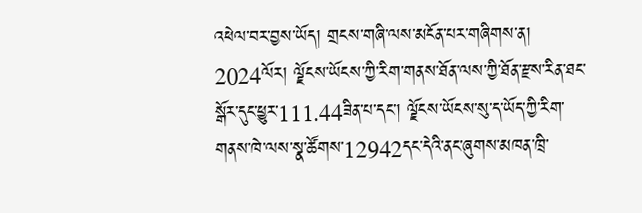འཕེལ་བར་བྱས་ཡོད། གྲངས་གཞི་ལས་མངོན་པར་གཞིགས་ན། 2024ལོར། ལྗོངས་ཡོངས་ཀྱི་རིག་གནས་ཐོན་ལས་ཀྱི་ཐོན་རྫས་རིན་ཐང་སྒོར་དུང་ཕྱུར་111.44ཟིན་པ་དང་། ལྗོངས་ཡོངས་སུ་ད་ཡོད་ཀྱི་རིག་གནས་ཁེ་ལས་སྣ་ཚོགས་12942དང་དེའི་ནང་ཞུགས་མཁན་ཁྲི་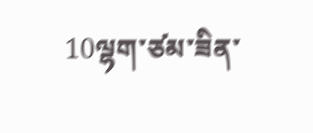10ལྷག་ཙམ་ཟིན་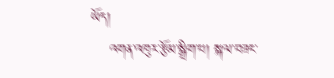ཡོད།
    འགན་འཁུར་རྩོམ་སྒྲིག་པ། སྐལ་བཟང་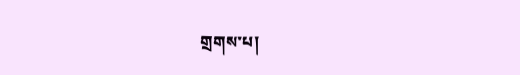གྲགས་པ།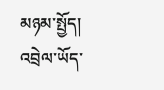མཉམ་སྤྱོད།
འབྲེལ་ཡོད་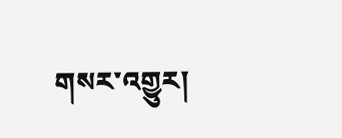གསར་འགྱུར།